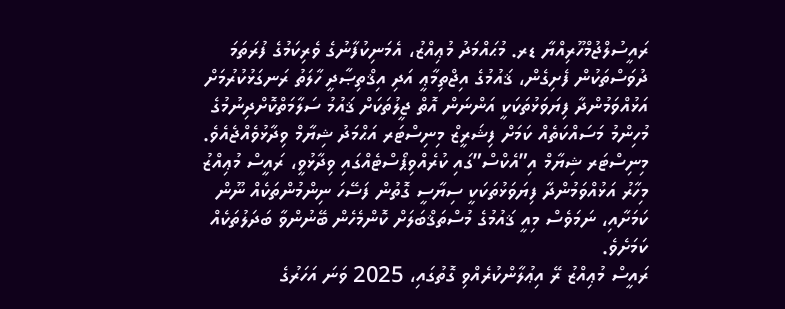ރައީސުލްޖުމްހޫރިއްޔާ ޑރ. މުޙައްމަދު މުޢިއްޒު، އެމަނިކުފާނުގެ ވެރިކަމުގެ ފުރަތަމަ ދުވަސްތަކުން ފެށިގެން، ޤައުމުގެ އިޖްތިމާޢީ އަދި އިޤްތިޞާދީ ހާލަތު ރަނގަޅުކުރުމަށް އަޅުއްވަމުންދާ ފިޔަވަޅުތަކަކީ އަންނަން އޮތް ޖީލުތަކަށް ޤައުމު ސަލާމަތްކޮށްދިނުމުގެ މުހިންމު މަސައްކަތެއް ކަމަށް ފިޝަރީޒް މިނިސްޓަރ އަޙްމަދު ޝިޔާމް ވިދާޅުވެއްޖެއެވެ.
މިނިސްޓަރ ޝިޔާމް އި”އެކްސް”ގައި ކުރެއްވިޕޯސްޓެއްގައި ވިދާޅުވީ، ރައީސް މުޢިއްޒު މިހާރު އަޅުއްވަމުންދާ ފިޔަވަޅުތަކަކީ ސިޔާސީ ގޮތުން ފަސޭހަ ނިންމުންތަކެއް ނޫން ކަމަށާއި، ނަމަވެސް މިއީ ޤައުމުގެ މުސްތަޤްބަލަށް ކޮންމެހެން ބޭނުންވާ ބަދަލުތަކެއް ކަމަށެވެ.
ރައީސް މުޢިއްޒު ރޭ އިޢުލާންކުރެއްވި ގޮތުގައި، 2025 ވަނަ އަހަރުގެ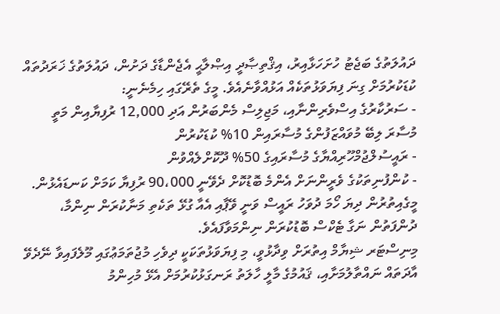ދައުލަތުގެ ބަޖެޓު ހުށަހަޅާއިރު، އިޤްތިޞާދީ އިޞްލާޙީ އެޖެންޑާގެ ދަށުން، ދައުލަތުގެ ޚަރަދުތައް ކުޑަކުރުމަށް ގިނަ ފިޔަވަޅުތަކެއް އަޅުއްވާނެއެވެ. މީގެ ތެރޭގައި ހިމެނެނީ:
- ސަރުކާރުގެ އިސްވެރިންނާއި، މަޖިލިސް މެންބަރުން އަދި 12,000 ރުފިޔާއިން މަތީ މުސާރަ ލިބޭ މުވައްޒަފުންގެ މުސާރައިން 10% ކުޑަކުރުން
- ރައީސުލްޖުމްހޫރިއްޔާގެ މުސާރައިގެ 50% ދޫކޮށްލެއްވުން
- ކުންފުނިތަކުގެ ވެރީންނަށް އެންމެ ބޮޑުކޮށް ދެވޭނީ 90،000 ރުފިޔާ ކަމަށް ކަނޑައެޅުން.
މީގެއިތުރުން ދިޔަ ހޯމަ ދުވަހު ރައީސް ވަނީ ވޭޕާއި އެއާ ގުޅޭ ތަކެތި މަނާކުރަން ނިންމާ، ދުންފަތުން ނަގާ ޓެކްސް ބޮޑުކުރަން ނިންމަވާފައެވެ.
މިނިސްޓަރ ޝިޔާމް އިތުރަށް ވިދާޅުވީ، މި ފިޔަވަޅުތަކަކީ ދިވެހި މުޖުތަމަޢުގައި މޫލެފައިވާ ނޭދެވޭ އާދަތައް ނައްތާލުމަށާއި، ޤައުމުގެ މާލީ ހާލަތު ރަނގަޅުކުރުމަށް އެޅޭ މުހިންމު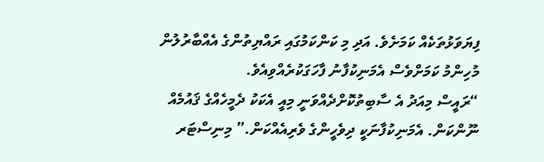ފިޔަވަޅުތަކެއް ކަމަށެވެ. އަދި މި ކަންކަމުގައި ރައްޔިތުންގެ އެއްބާރުލުން މުހިންމު ކަމަށްވެސް އެމަނިކުފާނު ފާހަގަކުރެއްވިއެވެ.
“ރައީސް މިއަދު އެ ސާބިތުކޮށްދެއްވަނީ މިއީ އެކަކު ދެމީހެއްގެ ޤައުމެއް ނޫންކަން. އެމަނިކުފާނަކީ ދިވެހީންގެ ވެރިއެއްކަން.” މިނިސްޓަރ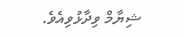ޝިޔާމް ވިދާޅުވިއެވެ.